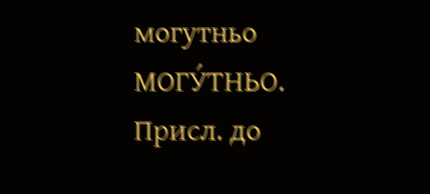могутньо
МОГУ́ТНЬО. Присл. до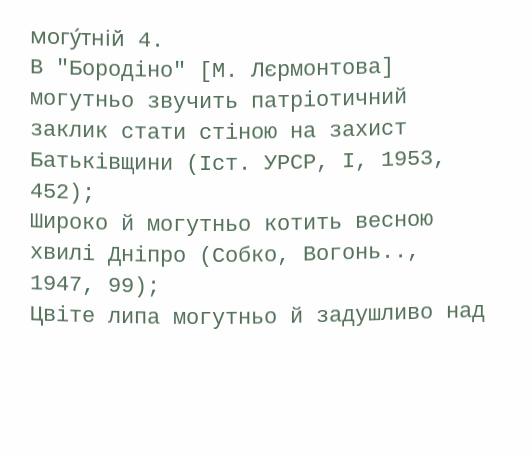могу́тній 4.
В "Бородіно" [М. Лєрмонтова] могутньо звучить патріотичний заклик стати стіною на захист Батьківщини (Іст. УРСР, І, 1953, 452);
Широко й могутньо котить весною хвилі Дніпро (Собко, Вогонь.., 1947, 99);
Цвіте липа могутньо й задушливо над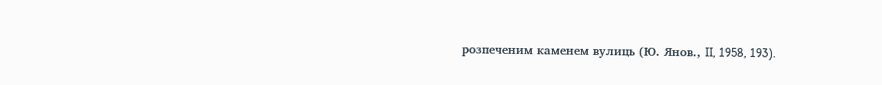розпеченим каменем вулиць (Ю. Янов., II, 1958, 193).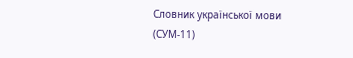Словник української мови (СУМ-11)